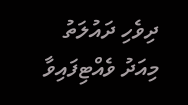ދިވެހި ދައުލަތު މިއަދު ވެއްޓިފައިވާ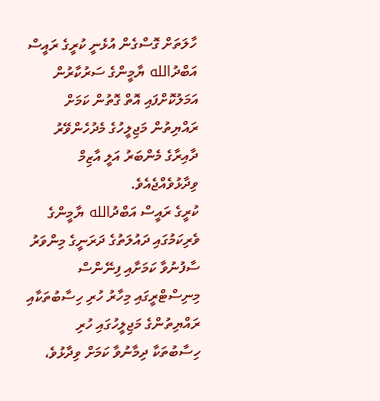ހާލަތަށް ގޮސްގެން އުޅެނީ ކުރީގެ ރައީސް އަބްދުالله ޔާމީންގެ ސަރުކާރުން އަމަލުކޮށްފައި އޮތް ގޮތުން ކަމަށް ރައްޔިތުން މަޖިލީހުގެ މެދުހެންވޭރު ދާއިރާގެ މެންބަރު އަލީ އާޒިމް ވިދާޅުވެއްޖެއެވެ.
ކުރީގެ ރައީސް އަބްދުالله ޔާމީންގެ ވެރިކަމުގައި ދައުލަތުގެ ދަރަނީގެ މިންވަރު ސާފުނުވާ ކަމަށާއި ފިނޭންސް މިނިސްޓްރީގައި މިހާރު ހުރި ހިސާބުތަކާއި ރައްޔިތުންގެ މަޖިލީހުގައި ހުރި ހިސާބުތަކާ ދިމާނުވާ ކަމަށް ވިދާޅުވެ،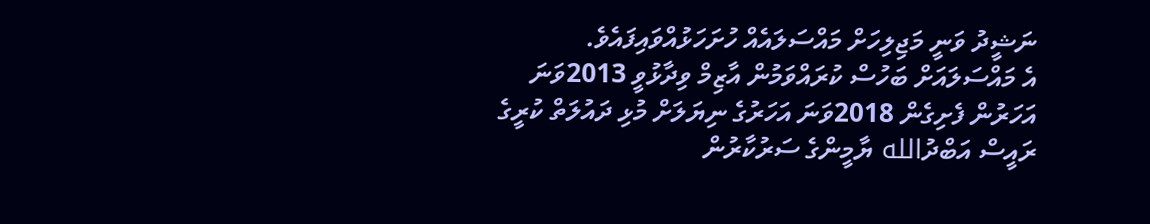ނަޝީދު ވަނީ މަޖިލިހަށް މައްސަލައެއް ހުށަހަޅުއްވައިފައެވެ.
އެ މައްސަލައަށް ބަހުސް ކުރައްވަމުން އާޒިމް ވިދާޅުވީ 2013ވަނަ އަހަރުން ފެށިގެން 2018ވަނަ އަހަރުގެ ނިޔަލަށް މުޅި ދައުލަތް ކުރީގެ ރައީސް އަބްދުالله ޔާމީންގެ ސަރުކާރުން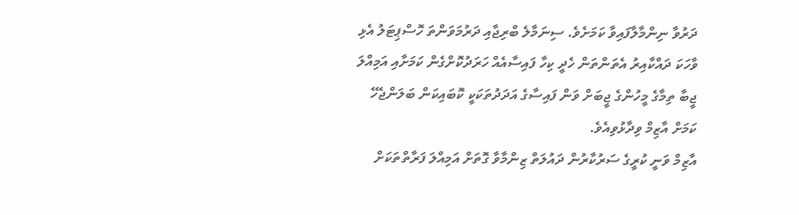ދަރުވާ ނިންމާލާފައިވާ ކަމަށެވެ. ސިނަމާލެ ބްރިޖާއި ދަރުމަވަންތަ ހޮސްޕިޓަލު އެޅި ވާހަކަ ދައްކާއިރު އެތަންތަން ހެދީ ކިހާ ފައިސާއެއް ހަރަދުކޮށްގެން ކަމަށާއި އަމިއްލަ ޖީބާ ތިމާގެ މީހުންގެ ޖީބަށް ވަން ފައިސާގެ އަދަދުތަކަކީ ކޮބައިކަން ބަލަންޖެހޭ ކަމަށް އާޒިމް ވިދާޅުވިއެވެ.
އާޒިމް ވަނީ ކުރީގެ ސަރުކާރުން ދައުލަތް ޒިންމާވާ ގޮތަށް އަމިއްލަ ފަރާތްތަކަށް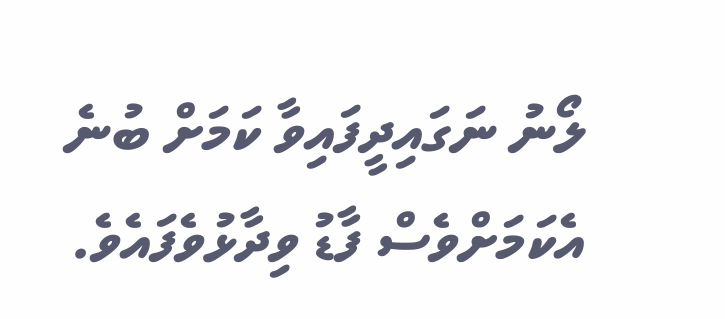ލޯނު ނަގައިދީފައިވާ ކަމަށް ބުނެ އެކަމަށްވެސް ފާޑު ވިދާޅުވެފައެވެ.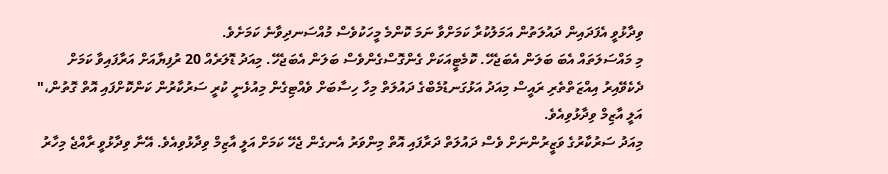ވިދާޅުވީ އެފަދައިން ދައުލަތުން އަމަލުކުރާ ކަމަށްވާ ނަމަ ކޮންމެ މީހަކުވެސް މުއްސަނދިވާނެ ކަމަށެވެ.
މި މައްސަލަތައް އެބަ ބަލަން އެބަޖެހޭ. ކޮމެޓީއަކަށް ގެންގޮސްގެންވެސް ބަލަން އެބަޖެހޭ. މިއަދު ޑޮލަރެއް 20 ރުފިޔާއަށް އަރާފައިވާ ކަމަށް ދެކެވޭއިރު އިއްޒަތްތެރި ރައީސް މިއަދު އަޅުގަނޑުމެބްގެ ދައުލަތް މިހާ ހިސާބަށް ވެއްޓިގެން މިއުޅެނީ ކުރީ ސަރުކާރުން ކަންކޮށްފައި އޮތް ގޮތުން،" އަލީ އާޒިމް ވިދާޅުވިއެވެ.
މިއަދު ސަރުކާރުގެ ވަޒީރުންނަށް ވެސް ދައުލަތް ދަރާފައި އޮތް މިންވަރު އެނގެން ޖެހޭ ކަމަށް އަލީ އާޒިމް ވިދާޅުވިއެވެ. އޭނާ ވިދާޅުވީ ރާއްޖެ މިހާރު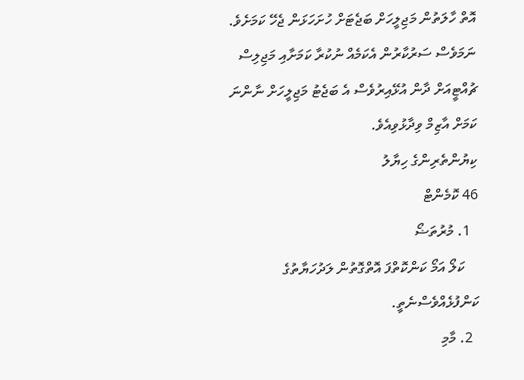އޮތް ހާލަތުން މަޖިލީހަށް ބަޖެޓަށް ހުށަހަޅަން ޖެހޭ ކަމަށެވެ. ނަމަވެސް ސަރުކާރުން އެކަމެއް ނުކުރާ ކަމަށާއި މަޖިލިސް ޗުއްޓީއަށް ދާން އުޅޭއިރުވެސް އެ ބަޖެޓު މަޖިލީހަށް ނާންނަ ކަމަށް އާޒިމް ވިދާޅުވިއެވެ.
ކިޔުންތެރިންގެ ހިޔާލު
46 ކޮމެންޓް
  1. މުރުތަޟޯ
    ކަލޯ އަމޯ ކަންކޮތްފަ އޮތްގޮތުން ލަދުހަޔާތުގެ ކަންފުޅެއްވެސްނެތީ.
  2. މާމި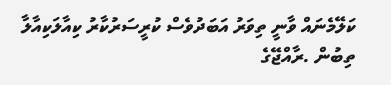ކަލޭމެނައް ވާނީ ތިވަރު އަބަދުވެސް ކުރީސަރުކާރު ކިއާލަކިއާލާ ތިބުން .ރާއްޖޭގެ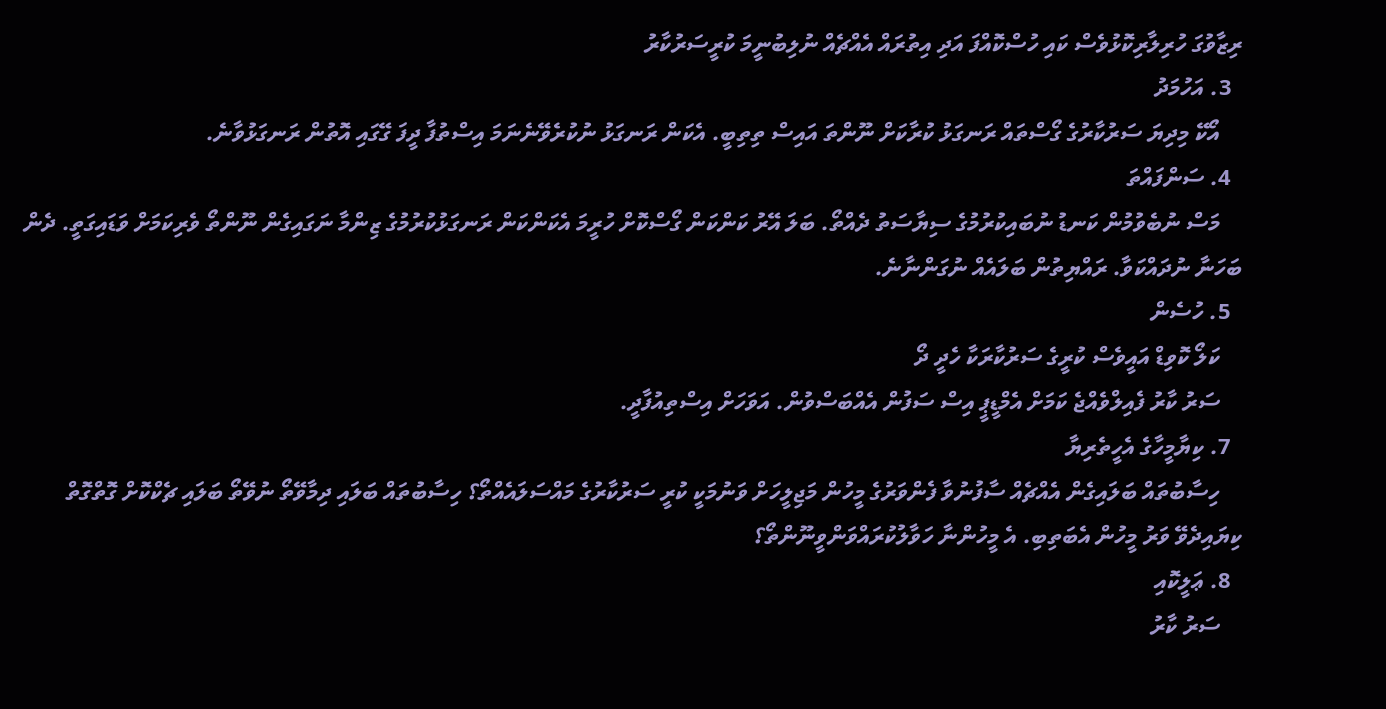ރިޒާވުގަ ހުރިލާރިކޮޅުވެސް ކައި ހުސްކޮއްފަ އަދި އިތުރައް އެއްޗެއް ނުލިބުނީމަ ކުރީސަރުކާރު
  3. އަހުމަދު
    އޯކޭ މިދިޔަ ސަރުކާރުގެ ގޯސްތައް ރަނގަޅު ކުރާކަށް ނޫންތަ އައިސް ތިތިބީ. އެކަން ރަނގަޅު ނުކުރެވޭނެނަމަ އިސްތުފާ ދީފަ ގޭގައި އޮތުން ރަނގަޅުވާނެ.
  4. ސަންފައްތަ
    މަސް ނުބެވުމުން ކަނޑު ނުބައިކުރުމުގެ ސިޔާސަތު ދެއްތޯ. ބަލަ އޭރު ކަންކަން ގޯސްކޮށް ހުރީމަ އެކަންކަން ރަނގަޅުކުރުމުގެ ޒިންމާ ނަގައިގެން ނޫންތޯ ވެރިކަމަށް ވަޑައިގަތީ. ދެން ބަހަނާ ނުދައްކަވާ. ރައްޔިތުން ބަލައެއް ނުގަންނާނެ.
  5. ހުސެން
    ކަލޯ ކޮވިޑް އައީވެސް ކުރީގެ ސަރުކާރަކާ ހެދީ ދޯ
    ސަރު ކާރު ފެއިލްވެއްޖެ ކަމަށް އެމްޑީޕީ އިސް ސަފުން އެއްބަސްވުން. އަވަހަށް އިސްތިއުފާދީ.
  7. ކިޔާމީހާގެ އެހީތެރިޔާ
    ހިސާބުތައް ބަލައިގެން އެއްޗެއް ސާފުނުވާ ފެންވަރުގެ މީހުން މަޖިލީހަށް ވަނުމަކީ ކުރީ ސަރުކާރުގެ މައްސަލައެއްތޯ؟ ހިސާބުތައް ބަލައި ދިމާވޭތޯ ނުވޭތޯ ބަލައި ޗެކްކޮށް ގޮތްގޮތް ކިޔައިދެވޭ ވަރު މީހުން އެބަތިބި. އެ މީހުންނާ ހަވާލުކުރައްވަންވީނޫންތޯ؟
  8. ޢަލީކޮއި
    ސަރު ކާރު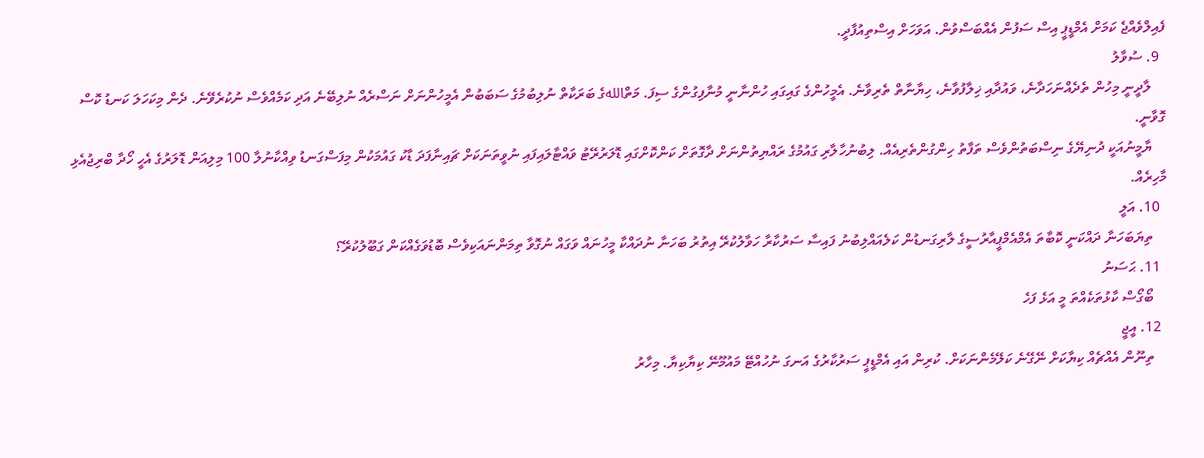ފެއިލްވެއްޖެ ކަމަށް އެމްޑީޕީ އިސް ސަފުން އެއްބަސްވުން. އަވަހަށް އިސްތިއުފާދީ.
  9. ސުވާލު
    ލާދީނީ މިހުން ތެދެއްނަހަދާނެ، ވައުދާއި ޚިލާފުވާނެ، ހިޔާނާތް ތެރިވާނެ. އެމީހުންގެ ގައިގައި ހުންނާނީ މުނާފިގުންގެ ސިފަ. މަތްاللهގެ ބަރަކާތް ނުލިބުމުގެ ސަބަބުން އެމީހުންނަށް ނަސްރެއް ނުލިބޭނެ އަދި ކަމެއްވެސް ނުކުރެވޭނެ. ދެން މިކަހަލަ ކަނޑު ކޮސް ގޮވާނީ.
    ޔާމީނުއަކީ ދުނިޔޭގެ ނިސްބަތުންވެސް ތަފާތު ހިންގުންތެރިއެއް. ލިބުނުހާލާރި ގައުމުގެ ރައްޔިތުންނަށް ދާގޮތަށް ކަންކޮށްގައި ޑޮލަރުރޭޓު ވައްޓާލައިފައި ނުވީތަނަކަށް ޗައިނާފަދަ ޑާކު ގައުމަކުން މިފަސްގަނޑު ވިއްކާނުލާ 100 މިލިއަން ޑޮލަރުގެ އެހީ ހޯދާ ބްރިޖުއެޅި މާހިރެއް.
  10. އަލީ
    ތިޔަބަހަނާ ދައްކަނީ ކޮބާތަ އެމްއެމްޕީއާރުސީގެ ލާރިގަނޑުން ކަލެއައްލިބުނު ފައިސާ ސަރުކާރާ ހަވާލުކުރޭ އިތުރު ބަހަނާ ނުދައްކާ މީހުނައް ވަގައް ނުގޮވާ ތިމަންނައަކިވެސް ބޮޑުވަގެއްކަން ގަބޫލުކުރޭ؟
  11. ޙަސަނު
    ބޯގޯސް ކާޅުތަކެއްތަ މީ އަޅެ ފަހެ
  12. އީޖީ
    ތިނޫން އެއްޗެއް ކިޔާކަށް ނޭގޭނެ ކަލޭމެންނަކަށް. ކުރިން އައި އެމްޑީޕީ ސަރުކާރުގެ އަނގަ ނުހުއްޓޭ މައުމޫނޭ ކިޔާކިޔާ. މިހާރު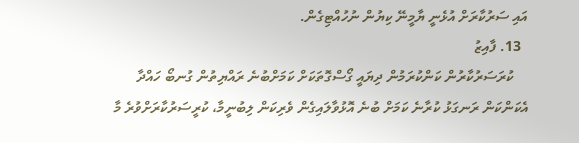އައި ސަރުކާރަށް އުޅެނީ ޔާމީނޭ ކިޔުން ނުހުއްޓިގެން.
  13. ފާއިޒު
    ކުރަސަރުކާރުން ކަންކުރަމުން ދިޔައީ ގޯސްގޮތަކަށް ކަމަށްބުނެ ރައްޔިތުން ގުނބޯ ހައްދާ އެކަންކަން ރަނގަޅު ކުރާނެ ކަމަށް ބުނެ އޮޅުވާލައިގެން ވެރިކަން ލިބުނީމާ، ކުރީސަރުކާރަށްވުރެ މާ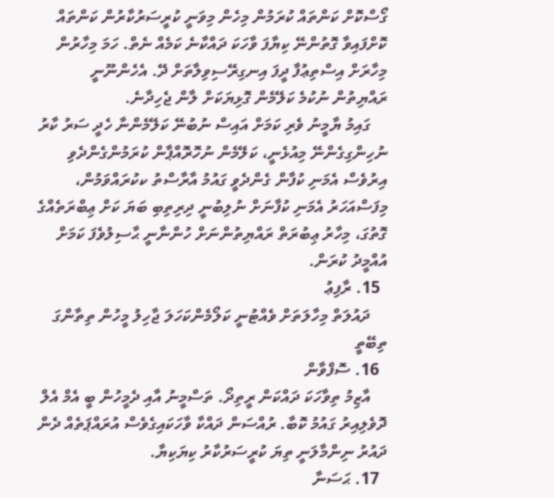ގޯސްކޮށް ކަންތައް ކުރަމުން މިހެން މިވަނީ ކުރީސަރުކާރުން ކަންތައް ކޮށްފައިވާ ގޮތުންނޭ ކިޔާފަ ވާހަކަ ދައްކާނެ ކަމެއް ނެތް. ހަމަ މިހާރުން މިހާރަށް އިސްތިޢުފާ ދީފަ އިނގިރޭސިވިލާތަށް ދޭ. އެހެންނޫނީ ރައްޔިތުން ނުކުމެ ކަލޭމެން ގޮޅިޔަކަށް ލާން ޖެހިދާނެ.
    ގައިމު ޔާމީނު ވެރި ކަމަށް އައިސް ނުބުނޭ ކަލޭމެންނާ ހެދީ ސަރު ކާރު ނުހިންގިގެންނޭ މިއުޅެނީ، ކަލޭމެން ނުހޮރޮއްޕާން ކުރަމުންގެންދެވި އިރުވެސް އެމަނި ކުފާން ގެންދެވީ ގައުމު އާރާސްތު ކކުރައްވަމުން، މިފަސްއަހަރު އެމަނި ކުފާނަށް ނުލިބުނީ ދިރިތިބި ބަޔަ ކަށް ޢިބްރަތެއްގެ ގޮތުގަ، މިހާރު ޢިބުރަތް ރައްޔިތުންނަށް ހުންނާނީ ޙާސިލުވެފަ ކަމަށް އުއްމީދު ކުރަން.
  15. ރާފިޢު
    ދައުލަތް މިހާލަތަށް ވެއްޓުނީ ކަލޯމެންކަހަލަ ޖާހިލު މީހުން ތިތާންގަ ތިބޭތީ
  16. ސޮފްވާން
    އާޒިމު ތިވާހަކަ ދައްކަން ރީތިދޯ. ތަސްމީނު އާއި ދެމީހުން ބީ އެމް އެލް ދޮވެލިއިރު ގައުމު ކޮބާ. ރުއްސަން ދައްކާ ވާހަކައިގެވެސް އުރައްޕަތެއް ދެން ދައުރު ނިންމާލަނީ ތިޔަ ކުރީސަރުކާރު ކިޔަކިޔާ.
  17. ޙަސަނާ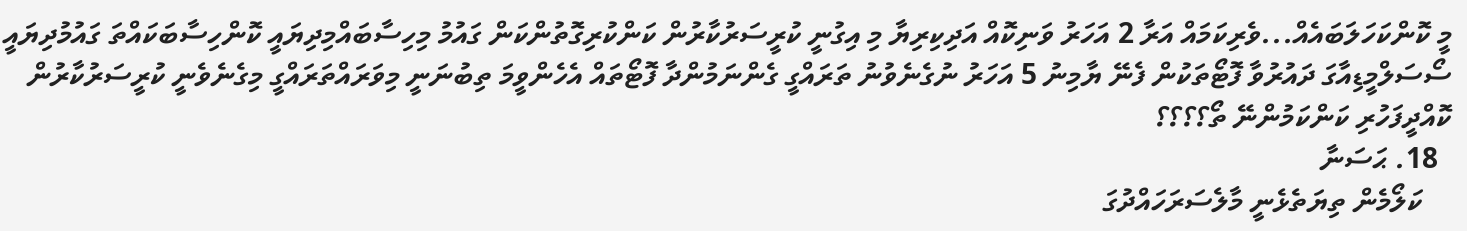މީ ކޮންކަހަލަބައެއް...ވެރިކަމައް އަރާ 2 އަހަރު ވަނިކޮއް އަދިކިރިޔާ މި އިގުނީ ކުރީސަރުކާރުން ކަންކުރިގޮތުންކަން ގައުމު މިހިސާބައްމިދިޔައީ ކޮންހިސާބަކައްތަ ގައުމުދިޔައީ ސޯސަލްމީޑިއާގަ ދައުރުވާ ފޮޓޯތަކުން ފެނޭ ޔާމިނު 5 އަހަރު ނުގެނެވުނު ތަރައްގީ ގެންނަމުންދާ ފޮޓޯތައް އެހެންވީމަ ތިބުނަނީ މިވަރައްތަރައްގީ މިގެނެވެނީ ކުރީސަރުކާރުން ކޮއްދީފަހުރި ކަންކަމުންނޭ ތޯ؟؟؟؟
  18. ޙަސަނާ
    ކަލޯމެން ތިޔަތެޅެނީ މާލެސަރަހައްދުގަ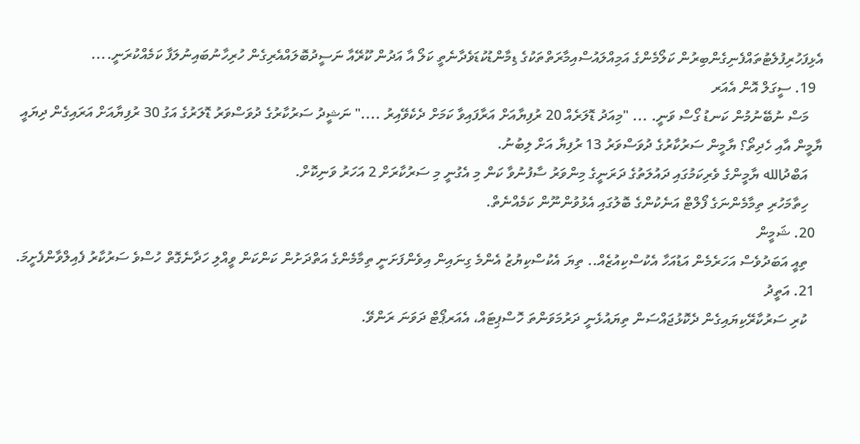އެޅިފަހުރިފުލެޓުތައްފެނިގެންބިރުން ކަލޯމެންގެ އަމިއްލައުސްއިމާރަތްތަކުގެ ޑިމާންޑުކުޑަވެދާނެތީ ކަލޯ އާ އަދުން ކޫރޭއާ ނަސީދުބޮލައްއެރިގެން ހުރިހާނުބައިނުލަފާ ކަމެއްކުރަނީ....
  19. ސީގަލް އޮން އެއަރ
    މަސް ނުބޭނުމުން ކަނޑު ގޯސް ވަނީ. ... "މިއަދު ޑޮލަރެއް 20 ރުފިޔާއަށް އަރާފައިވާ ކަމަށް ދެކެވޭއިރު ...." ނަޝީދު ސަރުކާރުގެ ދުވަސްވަރު ޑޮލަރުގެ އަގު 30 ރުފިޔާއަށް އަރައިގެން ދިޔައީ ޔާމީން އާއި ހެދިތޯ؟ ޔާމީން ސަރުކާރުގެ ދުވަސްވަރު 13 ރުފިޔާ އަށް ލިބުނު.
    އަބްދުالله ޔާމީންގެ ވެރިކަމުގައި ދައުލަތުގެ ދަރަނީގެ މިންވަރު ސާފުނުވާ ކަން މި އެގުނީ މި ސަރުކާރަށް 2 އަހަރު ވަނިކޮށް.
    ހިތާމަހުރި ތިމާމެންނަގެ ފޯލްޓް އަނެކުންގެ ބޮލުގައި އެޅުވުންނޫން ކަމެއްނެތް.
  20. ޝަމީން
    ތިއީ އަބަދުވެސް އަހަރެމެން އަޑުއަހާ އެކުސްކިއުޒެއް.. ތިޔަ އެކުސްކިޔުޒު އެންމެ ގިނައިން އިވެންފަށަނީ ތިމާމެންގެ އަތްދަށުން ކަންކަން ވީއްލި ހަދާނެގޮތް ހުސްވެ ސަރުކާރު ފެއިލްވާންފެށީމަ.
  21. އަތީދު
    ކުރި ސަރުކާރޭކިޔައިގެން ދެކޮޅުޖައްސަން ތިޔައުޅެނީ ދަރުމަވަންތަ ހޮސްޕިޓައް، އެއަރޕޯޓް ދަވަނަ ރަންވޭ.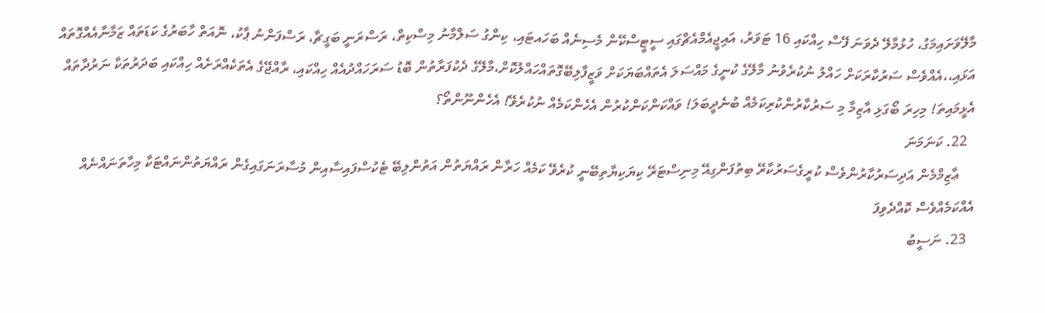މާލޭވަށައިމަގު، ހުޅުމާލޭ ދެވަނަ ފޭސް ހިއްކައި 16 ޓަވަރު، އައިޖީއެމްއެޗްގައި ސީޓީސްކޭން މެސިނެއް ބަހައޓައި، ކިންގު ސަލްމާނު މިސްކިތް، ރަސްރަނީ ބަގީޗާ، ރަސްފަންނު ޕާކު، ނޮއަތް ހާބަރުގެ ކަޑަތައް ޒަމާނާއެއްގޮތައް އަޅައި،،އެއްވެސް ސަރުކާރަކަށް ހައްލު ނުކުރެވުނު މާލޭގެ ކުނީގެ މައްސަލަ އެތައްބަޔަކަށް ވަޒީފާލިބޭގޮތައްހައްލުކޮށް،މާލޭގެ ދެކުފަރާތުން ބޮޑު ސަރަހައްދުއެއް ހިއްކައި، ރާއްޖޭގެ އެތަކެއްރަށެއް ހިއްކައި ބަދަރުތަކާ ނަރުދާތައް އެޅީމައިތަ! މިހިރަ ބޯގަޅި އާޒިމާ މި ސަރުކާރުންކުރިކަމެއް ބުނެދީބަލަ! ވައްކަންކަންކުރުން އެހެންކަމެއް ނުކުރެވޭ! އެހެންނޫންތޯ؟
  22. ކަނަމަނަ
    ޢާޒިމްމެން އަދިސަރުކާރުންވެސް ކުރީގެސަރުކާރޭ ބިތުފަންގިއޭ މިނިސްޓަރޭ ކިޔަކިޔާތިބޭނީ ކުރެވޭ ކަމެއް ހަރާން ރައްޔަތުން އަތުންލިބޭ ޓެކުސްފައިސާއިން މުސާރަނަގައިގެން ރައްޔަތުންނައްޓަކާ މިހާތަނައްނެއް އެއްކަމެއްވެސް ކޮއްދެވިފަ
  23. ނަސީބު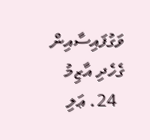ވަގުފައިސާއިން ގެހެދި އާޒިމު
  24. ޢަލި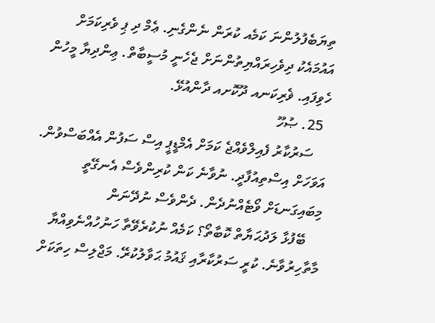ތިޔަބެފުލުންނަ ކަމެއ ކުރަން ނެންގެނި. ޢެމް ދި ޕި ވެރިކަމަށް އައުމައެކު ދިވެހިރައްޔިތުންނަށް ޖެހެނީ މުސީބާތް. ޢިންދިޔާ މީހުން ހެވިފައި. ޥެރިކަނއ ދޫކޮށއ ދާންއުޅޭ.
  25. ޞުހޫ
    ސަރުކާރު ފެއިލްވެއްޖެ ކަމަށް އެމްޑީޕީ އިސް ސަފުން އެއްބަސްވުން. އަވަހަށް އިސްތިއުފާދީ. ނުވާނެ ކަން ކުރިންވެސް އެނގޭތީ މިބައިގަނޑަށް ވޯޓެއްނުދެން. ދެންވެސް ނުދޭނަން
    ބޭފުޅާ ލަދުޙަޔާތް ކޮބާތޯ؟ ކަމެއް ނުކުރެވޭތާ ހަނުހުއްނެވިއްޔާ މާތާހިރުވާނެ. ކުރީ ސަރުކާރާއި ޤައުމު ޙަވާލުކުރޭ. މަޖްލިސް ހިތަކަށް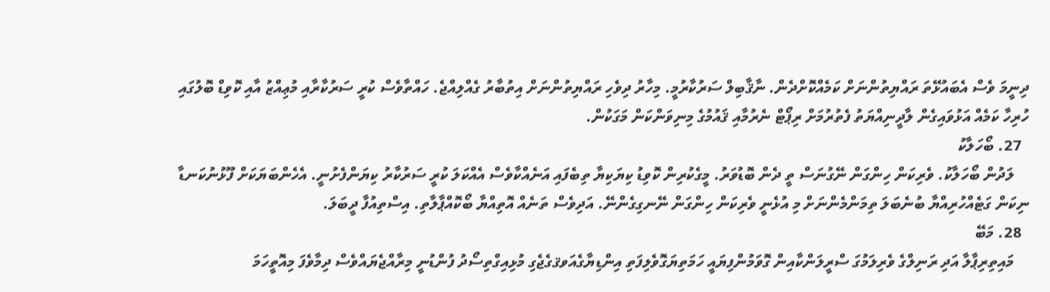ދިނީމަ ވެސް އެބައުޅޭތަ ރައްޔިތުންނަށް ކަމެއްކޮށްދެން. ނާޤާބިލް ސަރުކާރުމީ. މިހާރު ދިވެހި ރައްޔިތުންނަށް އިތުބާރު ގެއްލިއްޖެ. ހައްތާވެސް ކުރީ ސަރުކާރާއި މުޢިއްޒު އާއި ކޮވިޑް ބޮލުގައި ހުރިހާ ކަމެއް އަޅުވައިގެން ލާދީނިއްޔަތު ފެތުރުމަށް ރިޕޯޓް ނެރުމާއި ޤައުމުގެ މިނިވަންކަން މަގަކުން.
  27. ބޯހަލާކު
    ލަދުން ބޯހަލާކު. ވެރިކަން ހިންގަން ނޭގުނަސް ތީ ދެން ބޮޑުވަރު. މީގެކުރިން ކޮވިޑު ކިޔަކިޔާ ތިބެފައި އަނެއްކާވެސް އެއްކަލަ ކުރީ ސަރުކާރު ކިޔަންފެށުނީ. އެހެންބަޔަކަށް ފޫޅުނުކަނޑާ ނިކަން ގަޓެއްހުރިއްޔާ ބުނެބަލަ ތިމަންމެންނަށް މި އުޅެނީ ވެރިކަން ހިންގަން ނޭނގިގެންނޭ. އަދިވެސް ތަނެއް އޮތިއްޔާ ބޯކޮއްޕާލާތި. އިސްތިއުފާ ދީބަލަ.
  28. މަބޭ
    މައިތިރިޕާލާ އަދި ރަނިލްގެ ވެރިލަމުގަ ސްރީލަންކާއިން ގޮވަމުންފިޔައީ ހަމަތިޔަގޮވެލިފަތި އިންޑިޔާގެއަވޤގެޖެގި މުޅިއިގްތިސޯދު ފުންޑުނީ މިރާއްޖެޔައްވެސް ދިމާވެފަ މިއޮތީހަމަ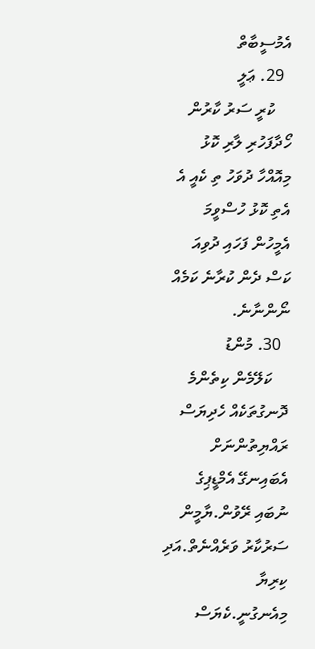އެމުސީބާތް
  29. ޢަލީ
    ކުރީ ސަރު ކާރުން ހޯދާފަހުރި ލާރި ކޮޅު މިއޮއްހާ ދުވަހު ތި ކެއީ އެ އެތި ކޮޅު ހުސްވީމަ އެމީހުން ފަހައި ދުވިއަ ކަސް ދެން ކުރާނެ ކަމެއް ނޯންނާނެ.
  30. މުންޑު
    ކަލޭމެން ކިތެންމެ ދޮނގުތަކެއް ހެދިޔަސް ރައްޔިތުންނަށް އެބައިނގޭ އެމްޑީޕިގެ ނުބައި ރޭވުން.ޔާމީން ސަރުކާރު ވަރެއްނެތް.އަދި ކިރިޔާ މިއެނގުނީ.ކެޔަސް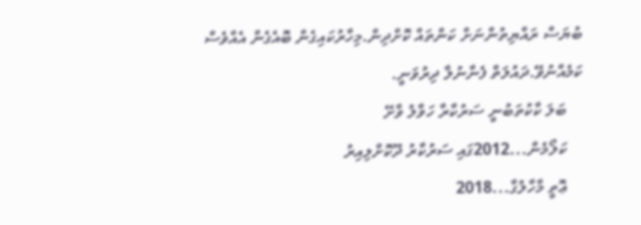ބުޔަސް ރައްޔިތުންނަށް ކަންތައް ކޮށްދިން.މިހާރުކައިގެން ބޮއެގެން އެއްވެސް ކަމެއްނުވޭ.ދައުލަތް ފެނާނުލާ ދިރުވަނީ.
    ބަލަ ކާކުތަބުނީ ސަރުކާރާ ހަވާލު ވާށޭ
    ކަލޯމެން...2012ގައި ސަރުކާރު ދޫކޮށްލިއިރު
    ޢޮތީ މާހާލުގާ...2018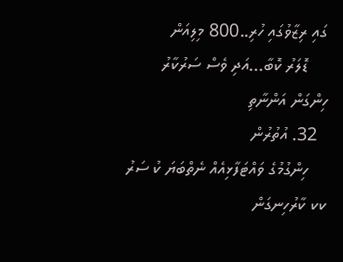ގައި ރިޒާވުގައި ހުރި..800 މިލިއަން
    ޑޮލަރު ކޮބާ...އަދި ވެސް ސަރުކާރު ހިންގަން އަންނާތި
  32. އުތުރުން
    ހިންގުމުގެ ވައްޓަފާޅިއެއް ނެތްބަޔަ ކު ސަރު ކކ ކާރުހިނގަން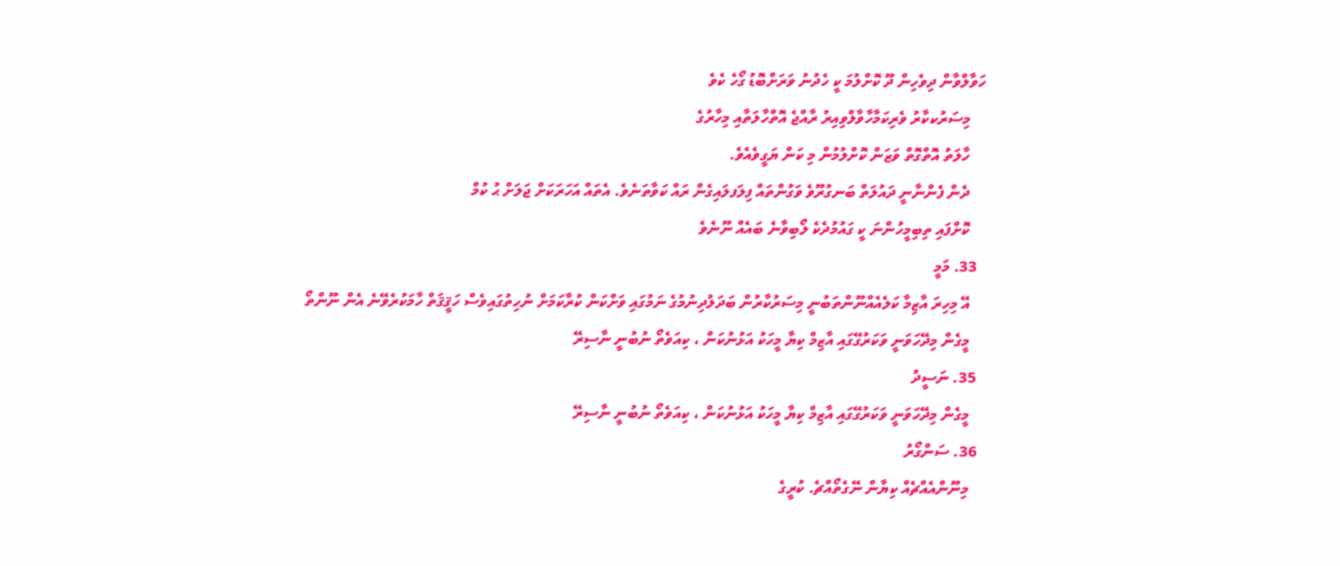ހަވާލްވާން ދިވެހިން ދޫ ކޮށްލުމަ ކީ ހެދުނު ވަރަށްބޮޑު ގޯހެ ކެވެ
    މިސަރުކކާރު ވެރިކަމާހާވާލްވިއިރު ރާއްޖެ އޮތްހާލަތާއި މިހާރުގެ
    ހާލަތު އޮތްގޮތް ވަޒަން ކޮށްލުމުން މި ކަން ޔަގީވެއެވެ.
    ދެން ފެންނާނީ ދައުލަތް ބަނގުރޫވެ ވަގުންތައް ފިލަފލައިގެން ރައް ކަވާތަނެވެ. އެތައް އަހަރަކަށް ޖަލަށް ޙު ކުމް
    ކޮށްފައި ތިބިމީހުންނަ ކީ ގައުމުދެކެ ލޯބިވާނެ ބައެއް ނޫނެވެ
  33. މަމީ
    އޭ މިހިރަ އާޒިމާ ކަލެއެއްނޫންތަބުނީ މިސަރުކާރުން ބަދަލުދިނުމުގެ ނަމުގައި ވަށްކަން ކުރާކަމަށް ނުހިތުގައިވެސް ހަޤީޤަތް ހާމަކުރެވޭނެ އެން ނޫންތޯ
    މީގެން މިދޭހަވަނީ ވަކަރުގޭގައި އާޒިމް ކިޔާ މީހަކު އަޅުނުކަން ، ކިއަވެތޯ ނުބުނީ ނާސިރޭ
  35. ނަސީދު
    މީގެން މިދޭހަވަނީ ވަކަރުގޭގައި އާޒިމް ކިޔާ މީހަކު އަޅުނުކަން ، ކިއަވެތޯ ނުބުނީ ނާސިރޭ
  36. ސަންގޯރު
    މިނޫންއެއްޗެއް ކިޔާން ނޭގެތޯއްޗެ. ކުރީގެ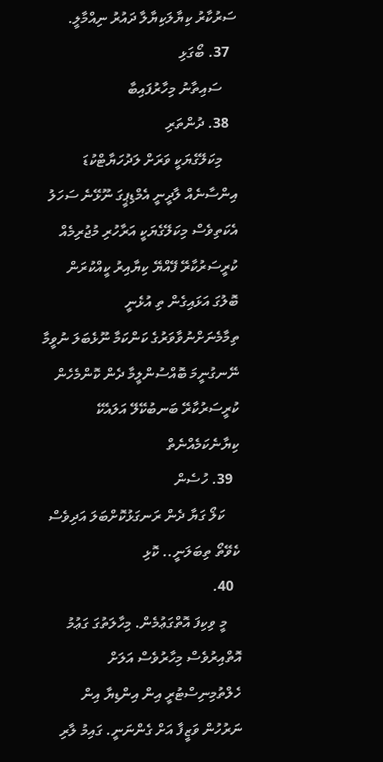ސަރުކާރު ކިޔާލަކިޔާލާ ދައުރު ނިއްމާލީ.
  37. ބޯގަޅި
    ސައިތާނު މިހާރުފައިބާ
  38. ދުންތަރި
    މިކަލޭގެޔަކީ ވަރަށް ލަދުހަޔާޓްކުޑަ އިންސާނެއް ލާދީނީ އެމްޑިޕީގަ ނޫޅޭނެ ސަހަލު އެކަތިވެސް މިކަލޭގެޔަކީ އަރާހުރި މުޖުރިމެއް ކުރީސަރުކާރޭ ފޭއްޔޭ ކިޔާއިރު ކީއްކުރަން ބޮލުގަ އަޅައިގެން ތި އުޅެނީ ތިމާމެނަށްނުވާވަރުގެ ކަންކަމާ ނޫޅެބަލަ ނުވީމާ ނޭނގުނީމަ ބޮއްސުންލީމާ ދެން ކޮންމެހެން ކުރީސަރުކާރޭ ބަނބުކޭލޭ އަލައެކޭ ކިޔާނެކަމެއްނެތް
  39. ހުސެން
    ކަލޯ ގަޔާ ދެން ރަނގަޅުކޮށްބަލަ އަދިވެސް ކެވޭތޯ ތިބަލަނީ.. ކޮޅި
  40.
    މީ ވިކިފަ އޮތްގަޢުމެން. މިހާލަތުގަ ގަޢުމު އޮތްއިރުވެސް މިހާރުވެސް އަލަށް ހެލްތުމިނިސްޓުރީ އިން އިންޑިޔާ އިން ނަރުހުން ވަޒީފާ އަށް ގެންނަނީ. ގައިމު ލާރި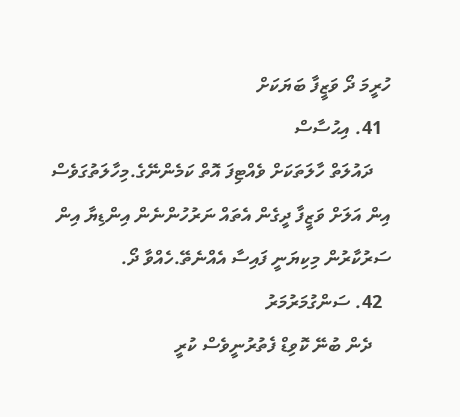ހުރީމަ ދޯ ވަޒީފާ ބަޔަކަށް
  41. އިޙުސާސް
    ދައުލަތް ހާލަތަކަށް ވެއްޓިފަ އޮތް ކަމެންނޭގެ.މިހާލަތުގަވެސް އިން އަލަށް ވަޒީފާ ދީގެން އެތައް ނަރުހުންނެން އިންޑިޔާ އިން ސަރުކާރުން މިކިޔަނީ ފައިސާ އެއްނެތޭ.ހެއްވާ ދޯ.
  42. ސަންގުމަރުމަރު
    ދެން ބުނޭ ކޮވިޑް ފެތުރުނީވެސް ކުރީ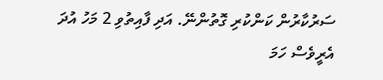ސަރުކާރުން ކަންކުރި ގޮތުންނޭ. އަދި ފާއިތުވި 2 މަހު އުދަ އެރީވެސް ހަމަ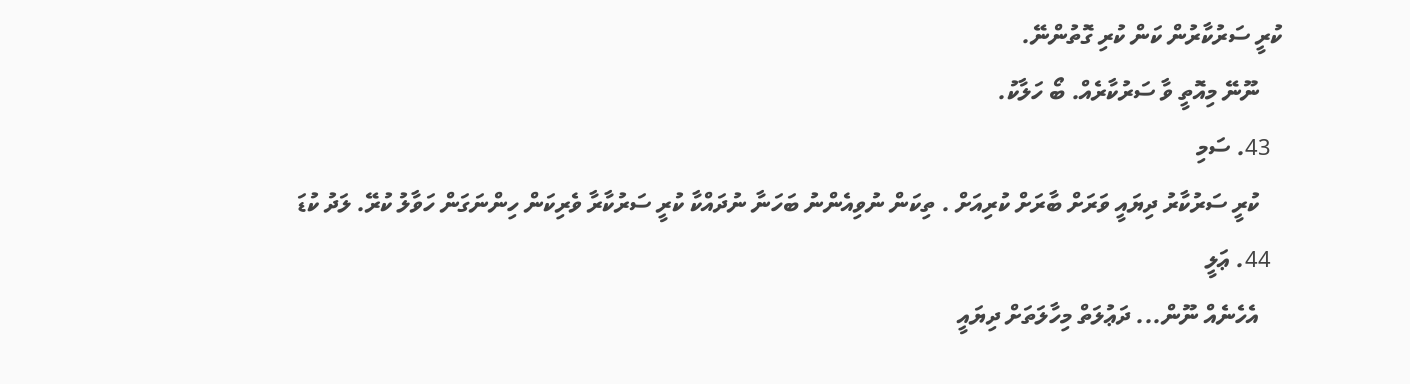ކުރީ ސަރުކާރުން ކަން ކުރި ގޮތުންނޭ.
    ނޫނޭ މިއޮތީ ވާ ސަރުކާރެއް. ބޯ ހަލާކު.
  43. ސަމި
    ކުރީ ސަރުކާރު ދިޔައީ ވަރަށް ބާރަށް ކުރިއަށް . ތިކަން ނުވިއެންނު ބަހަނާ ނުދައްކާ ކުރީ ސަރުކާރާ ވެރިކަން ހިންނަގަން ހަވާލު ކުރޭ. ލަދު ކުޑަ
  44. ޢަލީ
    އެހެނެއް ނޫން... ދަޢުލަތް މިހާލަތަށް ދިޔައީ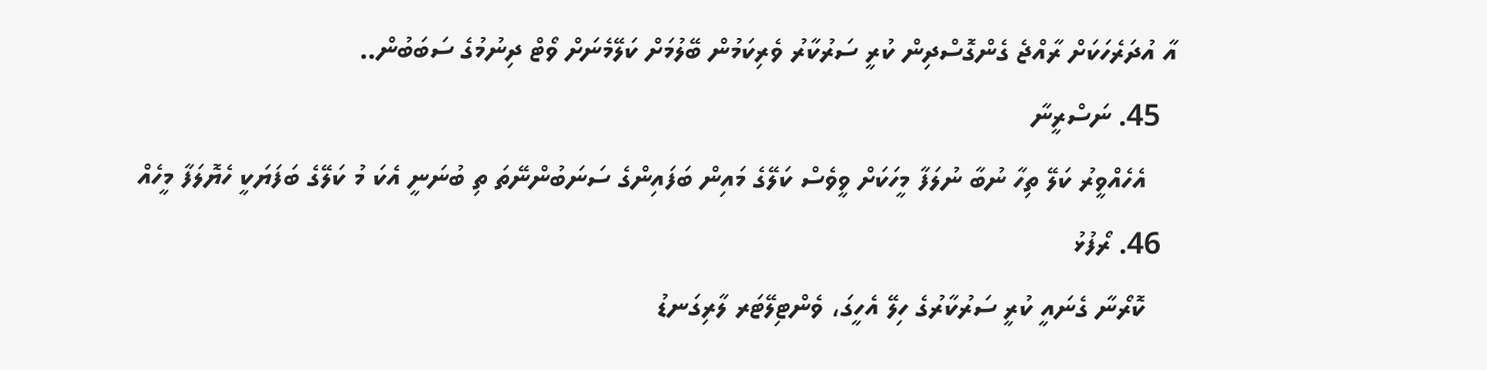އާ އުދަރެހަކަށް ރާއްޖެ ގެންގޮސްދިން ކުރީ ސަރުކާރު ވެރިކަމުން ބޭލުމަށް ކަލޭމެނަށް ވޯޓް ދިނުމުގެ ސަބަބުން..
  45. ނަސްރީނާ
    އެހެއްވީރު ކަލޭ ތިހާ ނުބާ ނުލަފާ މީހަކަށް ވީވެސް ކަލޭގެ މައިން ބަފައިންގެ ސަނަބުންނޭތަ ތި ބުނަނީ އެކަ މު ކަލޭގެ ބަފަޔަކީ ހެޔޮލަފާ މީހެއް
  46. ރޯފުޅު
    ކޮރޯނާ ގެނައީ ކުރީ ސަރުކާރުގެ ހިލޭ އެހީގަ، ވެންޓިލޭޓަރ ލާރިގަނޑު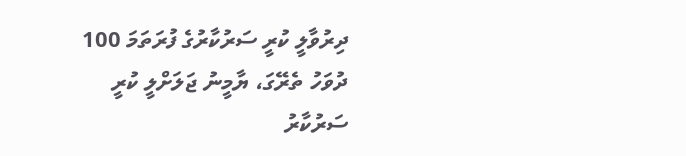ދިރުވާލީ ކުރީ ސަރުކާރުގެ ފުރަތަމަ 100 ދުވަހު ތެރޭގަ، ޔާމީނު ޖަލަށްލީ ކުރީ ސަރުކާރު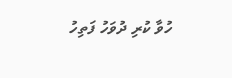ހުވާ ކުރި ދުވަހު ފަތިހު